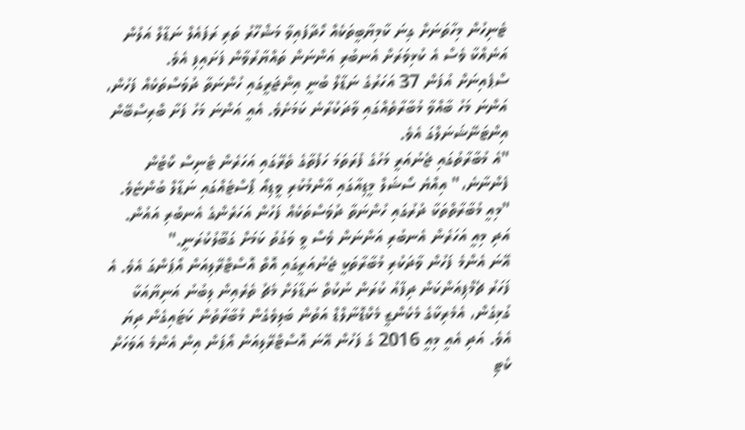ޓެނިހުން މިހާތަނަށް ގިނަ ކާމިޔާބީތަކެއް ހޯދާފައިވާ މަޝްހޫރު ތަރި ރަފައެލް ނަޑާލް އަލުން އަނެއްކާ ވެސް އެ ކުޅިވަރަށް އެނބުރި އަންނަން ތައްޔާރުވާން ފަށައިފި އެވެ.
ސްޕެއިނަށް އުފަން 37 އަހަރުގެ ނަޑާލް ބުނީ އިންޖަރީގައި ހުންނަތާ ދުވަސްތަކެއް ފަހުން، އަންނަ މަހު ބާއްވާ މުބާރާތެއްގައި ވާދަކުރާނެ ކަމަށެވެ. އެއީ އަންނަ މަހު ފަށާ ބްރިސްބޭން އިންޓަނޭޝަނަލްގަ އެވެ.
"އެ މުބާރާތުގައި ޖެނުއަރީ މަހުގެ ފުރަތަމަ ހަފުތާގެ ތެރޭގައި އަހަރެން ޓެނިސް ކޯޓުން ފެންނާނެ،" އިއްޔެ ސޯޝަލް މީޑިއާގައި އާންމުކުރި ވީޑިއޯ ޕޯސްޓެއްގައި ނަޑާލް ބުންޏެވެ. "މިއީ މުބާރާތްތަކާ ދުރުގައި ހުންނަތާ ދުވަސްތަކެއް ފަހުން އަހަރެންގެ އެނބުރި އައުން. އަދި މިއީ އަހަރެން އެނބުރި އަންނަން ވެސް ވީ ވަގުތު ކަމަށް ގަބޫލުކުރަނީ."
އޭނަ އެންމެ ފަހުން ވާދަކުރި މުބާރާތަކީ ޖެނުއަރީގައި އޮތް އޮސްޓްރޭލިއަން އޯޕަންގަ އެވެ. އެ ފަހަރު ޗެމްޕިއަންކަން ދިފާއު ކުރަން ނުކުތް ނަޑާލަށް މެޗު ތެރެއިން ލިބުނު އަނިޔާއަކާ ގުޅިގެން، އެމެރިކާގެ މެކެންޒީ މެކްޑޮނާލްޑް އަތުން ބަލިވެގެން މުބާރާތުން ކަޓައިގެން ދިޔަ އެވެ. އަދި އެއީ މިއީ 2016 ގެ ފަހުން އޭނަ އޮސްޓްރޭލިއަން އޯޕަން އިން އެންމެ އަވަހަށް ކެޓި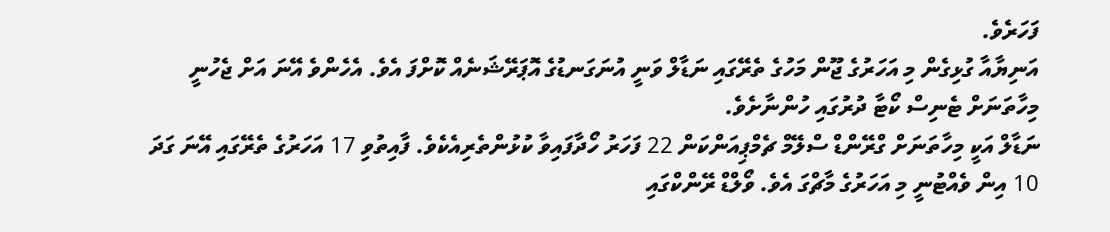ފަހަރެވެ.
އަނިޔާއާ ގުޅިގެން މި އަހަރުގެ ޖޫން މަހުގެ ތެރޭގައި ނަޑާލް ވަނީ އުނަގަނޑުގެ އޮޕަރޭޝަނެއް ކޮށްފަ އެވެ. އެހެންވެ އޭނަ އަށް ޖެހުނީ މިހާތަނަށް ޓެނިސް ކޯޓާ ދުރުގައި ހުންނާށެވެ.
ނަޑާލް އަކީ މިހާތަނަށް ގްރޭންޑް ސްލޭމް ޗެމްޕިއަންކަން 22 ފަހަރު ހޯދާފައިވާ ކުޅުންތެރިއެކެވެ. ފާއިތުވި 17 އަހަރުގެ ތެރޭގައި އޭނަ ގަދަ 10 އިން ވެއްޓުނީ މި އަހަރުގެ މާޗްގަ އެވެ. ވޯލްޑް ރޭންކްގައި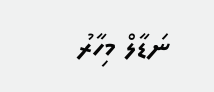ނަޑާލް މިހާރު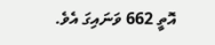އޮތީ 662 ވަނައިގަ އެވެ.